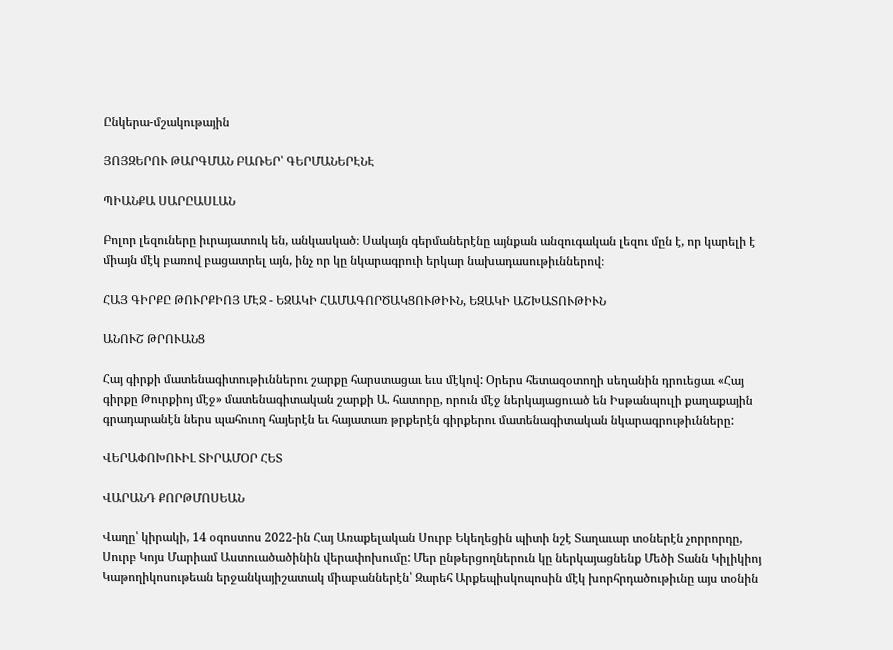Ընկերա-մշակութային

ՅՈՅԶԵՐՈՒ ԹԱՐԳՄԱՆ ԲԱՌԵՐ՝ ԳԵՐՄԱՆԵՐԷՆԷ

ՊԻԱՆՔԱ ՍԱՐԸԱՍԼԱՆ

Բոլոր լեզուները իւրայատուկ են, անկասկած։ Սակայն գերմաներէնը այնքան անզուգական լեզու մըն է, որ կարելի է միայն մէկ բառով բացատրել այն, ինչ որ կը նկարագրուի երկար նախադասութիւններով։

ՀԱՅ ԳԻՐՔԸ ԹՈՒՐՔԻՈՅ ՄԷՋ - ԵԶԱԿԻ ՀԱՄԱԳՈՐԾԱԿՑՈՒԹԻՒՆ, ԵԶԱԿԻ ԱՇԽԱՏՈՒԹԻՒՆ

ԱՆՈՒՇ ԹՐՈՒԱՆՑ

Հայ գիրքի մատենագիտութիւններու շարքը հարստացաւ եւս մէկով: Օրերս հետազօտողի սեղանին դրուեցաւ «Հայ գիրքը Թուրքիոյ մէջ» մատենագիտական շարքի Ա. հատորը, որուն մէջ ներկայացուած են Իսթանպուլի քաղաքային գրադարանէն ներս պահուող հայերէն եւ հայատառ թրքերէն գիրքերու մատենագիտական նկարագրութիւնները:

ՎԵՐԱՓՈԽՈՒԻԼ ՏԻՐԱՄՕՐ ՀԵՏ

ՎԱՐԱՆԴ ՔՈՐԹՄՈՍԵԱՆ

Վաղը՝ կիրակի, 14 օգոստոս 2022-ին Հայ Առաքելական Սուրբ Եկեղեցին պիտի նշէ Տաղաւար տօներէն չորրորդը, Սուրբ Կոյս Մարիամ Աստուածածինին վերափոխումը: Մեր ընթերցողներուն կը ներկայացնենք Մեծի Տանն Կիլիկիոյ Կաթողիկոսութեան երջանկայիշատակ միաբաններէն՝ Զարեհ Արքեպիսկոպոսին մէկ խորհրդածութիւնը այս տօնին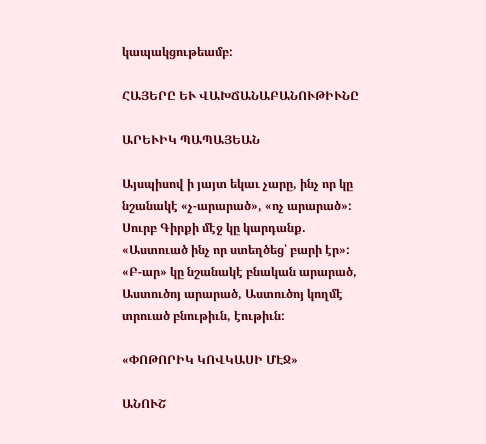կապակցութեամբ:

ՀԱՅԵՐԸ ԵՒ ՎԱԽՃԱՆԱԲԱՆՈՒԹԻՒՆԸ

ԱՐԵՒԻԿ ՊԱՊԱՅԵԱՆ

Այսպիսով ի յայտ եկաւ չարը, ինչ որ կը նշանակէ «չ-արարած», «ոչ արարած»: Սուրբ Գիրքի մէջ կը կարդանք. «Աստուած ինչ որ ստեղծեց՝ բարի էր»: «Բ-ար» կը նշանակէ բնական արարած, Աստուծոյ արարած, Աստուծոյ կողմէ տրուած բնութիւն, էութիւն:

«ՓՈԹՈՐԻԿ ԿՈՎԿԱՍԻ ՄԷՋ»

ԱՆՈՒՇ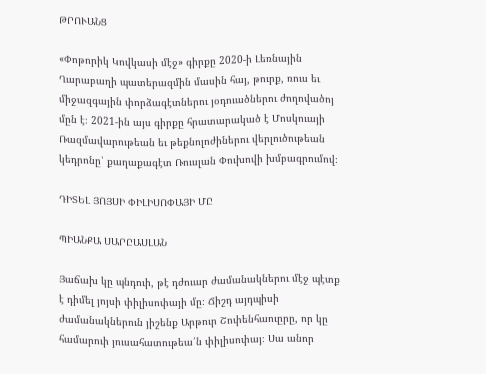ԹՐՈՒԱՆՑ

«Փոթորիկ Կովկասի մէջ» գիրքը 2020-ի Լեռնային Ղարաբաղի պատերազմին մասին հայ, թուրք, ռուս եւ միջազգային փորձագէտներու յօդուածներու ժողովածոյ մըն է։ 2021-ին այս գիրքը հրատարակած է Մոսկուայի Ռազմավարութեան եւ թեքնոլոժիներու վերլուծութեան կեդրոնը՝ քաղաքագէտ Ռուսլան Փուխովի խմբագրումով։

ԴԻՏԵԼ ՅՈՅՍԻ ՓԻԼԻՍՈՓԱՅԻ ՄԸ

ՊԻԱՆՔԱ ՍԱՐԸԱՍԼԱՆ

Յաճախ կը պնդուի, թէ դժուար ժամանակներու մէջ պէտք է դիմել յոյսի փիլիսոփայի մը։ Ճիշդ այդպիսի ժամանակներուն յիշենք Արթուր Շոփենհաուըրը, որ կը համարուի յուսահատութեա՛ն փիլիսոփայ։ Սա անոր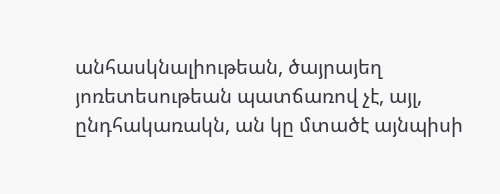անհասկնալիութեան, ծայրայեղ յոռետեսութեան պատճառով չէ, այլ, ընդհակառակն, ան կը մտածէ այնպիսի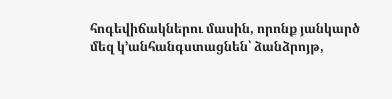հոգեվիճակներու մասին, որոնք յանկարծ մեզ կ՚անհանգստացնեն՝ ձանձրոյթ,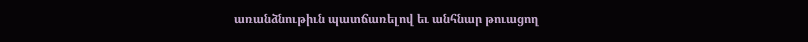առանձնութիւն պատճառելով եւ անհնար թուացող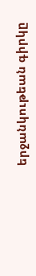երջանկութեան գիրկը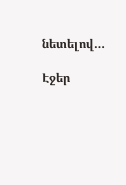նետելով…

Էջեր